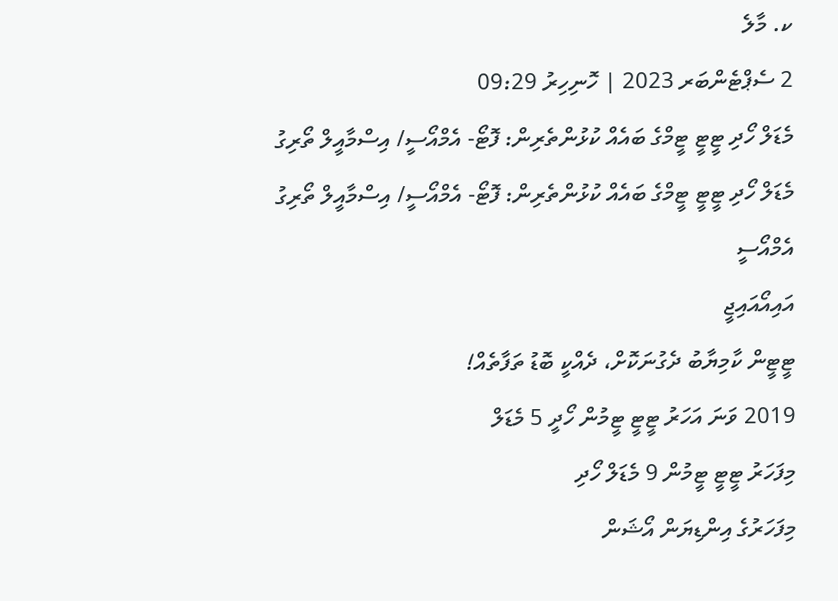ކ. މާލެ
2 ސެޕްޓެންބަރ 2023 | ހޮނިހިރު 09:29
މެޑަލް ހޯދި ޓީޓީ ޓީމްގެ ބައެއް ކުޅުންތެރިން: ފޮޓޯ- އެމްއޯސީ/ އިސްމާއީލް ތޯރިގު
މެޑަލް ހޯދި ޓީޓީ ޓީމްގެ ބައެއް ކުޅުންތެރިން: ފޮޓޯ- އެމްއޯސީ/ އިސްމާއީލް ތޯރިގު
އެމްއޯސީ
އައިއޯއައިޖީ
ޓީޓީން ކާމިޔާބު ދެގުނަކޮށް، ދެއްކީ ބޮޑު ތަފާތެއް!
2019 ވަނަ އަހަރު ޓީޓީ ޓީމުން ހޯދީ 5 މެޑަލް
މިފަހަރު ޓީޓީ ޓީމުން 9 މެޑަލް ހޯދި
މިފަހަރުގެ އިންޑިޔަން އޯޝަން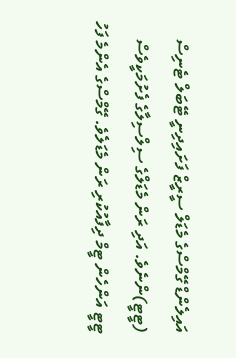އައިލެންޑް ގޭމްސްގެ މެޑަލް ސީރީޒް ފަށައިދިނީ ޓޭބަލް ޓެނިސް (ޓީޓީ)ންނެވެ. އަދި ރަން މެޑަލްގެ ސިލްސިލާގެ ފެށުމަކީވެސް ޓީޓީ އަންހެން ޓީމް ދިފާއުކުރި ރަން މެޑަލެވެ. ގޭމްސްގެ އެންމެ ފަހު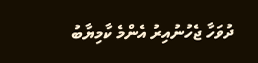ދުވަހާ ޖެހުނުއިރު އެންމެ ކާމިޔާބު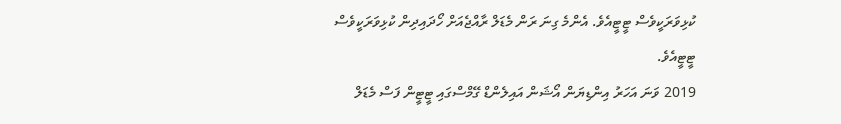ކުޅިވަރަކީވެސް ޓީޓީއެވެ. އެންމެ ގިނަ ރަން މެޑަލް ރާއްޖެއަށް ހޯދައިދިން ކުޅިވަރަކީވެސް ޓީޓީއެވެ.
2019 ވަނަ އަހަރު އިންޑިޔަން އޯޝަން އައިލެންޑް ގޭމްސްގައި ޓީޓީން ފަސް މެޑަލް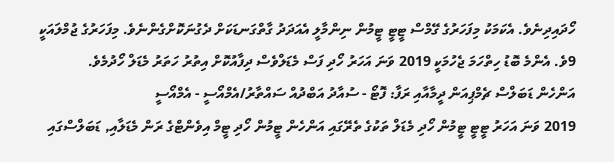ހޯދައިދިނެވެ. އެކަމަކު މިފަހަރުގެ ގޭމްސް ޓީޓީ ޓީމުން ނިންމާލީ އެއަދަދު ގާތްގަނޑަކަށް ދެގުނަކޮށްގެންނެވެ. މިފަހަރުގެ ޖުމްލައަކީ 9ވެ. އެންމެ ބޮޑު ހިތްހަމަ ޖެހުމަކީ 2019 ވަނަ އަހަރު ހޯދި ފަސް މެޑަލްވެސް ދިފާއުކޮށް އިތުރު ހަތަރު މެޑަލް ހޯދުމެވެ.
އަންހެން ޑަބަލްސް ޗެމްޕިއަން ދީމާއާއި ރަފާ: ފޮޓޯ - ސުއާދު އަބްދުއް ސައްތާރު/އެމްއޯސީ - އެމްއޯސީ
2019 ވަނަ އަހަރު ޓީޓީ ޓީމުން ހޯދި މެޑަލް ތަކުގެ ތެރޭގައި އަންހެން ޓީމުން ހޯދި ޓީމް އިވެންޓްގެ ރަން މެޑަލާއި, ޑަބަލްސްގައި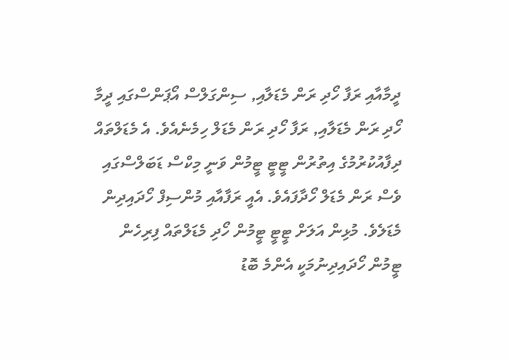ދީމާއާއި ރަފާ ހޯދި ރަން މެޑަލާއި, ސިންގަލްސް އޯޕަންސްގައި ދީމާ ހޯދި ރަން މެޑަލާއި, ރަފާ ހޯދި ރަން މެޑަލް ހިމެނެއެވެ. އެ މެޑަލްތައް ދިފާއުކުރުމުގެ އިތުރުން ޓީޓީ ޓީމުން ވަނީ މިކްސް ޑަބަލްސްގައި ވެސް ރަން މެޑަލް ހޯދާފައެވެ. އެއީ ރަފާއާއި މުންސިފް ހޯދައިދިން މެޑަލެވެ. މުޅިން އަލަށް ޓީޓީ ޓީމުން ހޯދި މެޑަލްތައް ފިރިހެން ޓީމުން ހޯދައިދިނުމަކީ އެންމެ ބޮޑު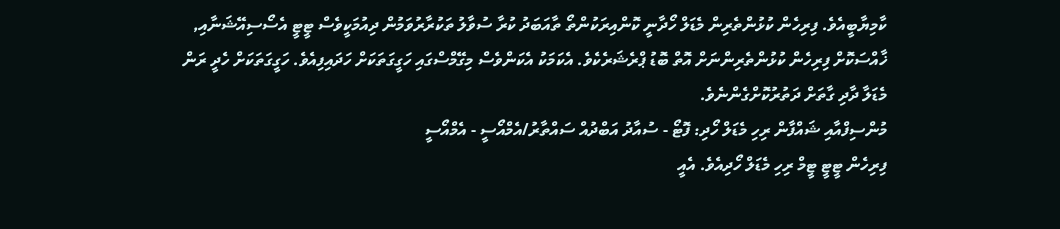ކާމިޔާބީއެވެ. ފިރިހެން ކުޅުންތެރިން މެޑަލް ހޯދާނީ ކޮންއިރަކުންތޯ ތާއަބަދު ކުރާ ސުވާލު ތަކުރާރުވަމުން ދިއުމަކީވެސް ޓީޓީ އެސޯސިއޭޝަނާއި, ޚާއްސަކޮށް ފިރިހެން ކުޅުންތެރިންނަށް އޮތް ބޮޑު ޕްރެޝަރެކެވެ. އެކަމަކު އެކަންވެސް މިގޭމްސްގައި ހަގީގަތަކަށް ހަދައިފިއެވެ. ހަގީގަތަކަށް ހެދީ ރަން މެޑަލާ ދާދި ގާތަށް ދަތުރުކޮށްގެންނެވެ.
މުންސިފްއާއި ޝައްފާން ރިހި މެޑަލް ހޯދި: ފޮޓޯ - ސުއާދު އަބްދުއް ސައްތާރު/އެމްއޯސީ - އެމްއޯސީ
ފިރިހެން ޓީޓީ ޓީމް ރިހި މެޑަލް ހޯދިއެވެ. އެއީ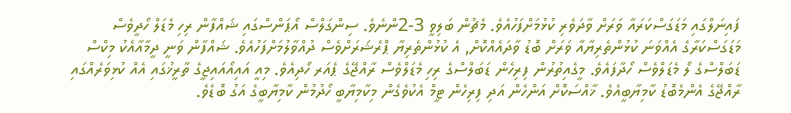ފައިނަލްގައި މަޑަގަސްކަރައާ ވަރަށް ވާދަވެރި ކުޅުމަށްފަހުއެވެ. މެޗުން ބަލިވީ 3-2ންނެވެ. ސިންގަލްސް އޯޕަންސްގައި ޝައްފާން ރިހި މެޑަލް ހޯދީވެސް މަޑަގަސްކަރާގެ އެއްވަނަ ކުޅުންތެރިޔާއާ ވަރަށް ބޮޑު ވާދައެއްކޮށް, އެ ކުޅުންތެރިޔާ ޕްރެޝަރަށްވެސް ދުއްވާލުމަށްފަހުއެވެ. ޝައްފާން ވަނީ ދީމާއާއެކު މިކްސް ޑަބަލްސްގެ ލޯ މެޑަލްވެސް ހޯދާފައެވެ. މީގެއިތުރުން ފިރިހެން ޑަބަލްސްގެ ރިހި މެޑަލްވެސް ރާއްޖޭގެ ޕެއަރ ހޯދިއެވެ. މިއީ އައިއޯއައިޖީގެ ތާރީޚުގައި އެއް ކުޅިވަރެއްގައި ރާއްޖޭގެ އެންމެބޮޑު ކާމިޔާބީއެވެ. ޚާއްސަކޮށް އަންހެން އަދި ފިރިހެން ޓީމް އެކުވެގެން މިކާމިޔާބީ ހޯދުމުން ކާމިޔާބީގެ އަގު ބޮޑެވެ.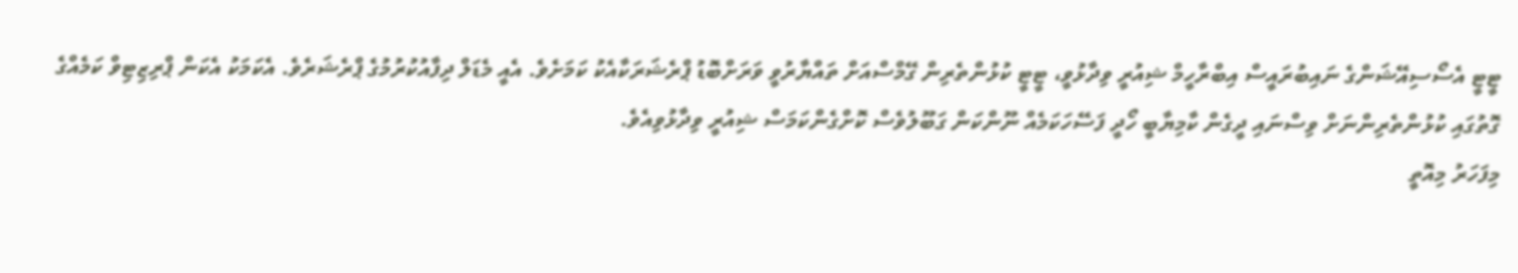ޓީޓީ އެސޯސިއޭޝަންގެ ނައިބުރައީސް އިބްރާހީމް ޝިއުރީ ވިދާޅުވީ، ޓީޓީ ކުޅުންތެރިން ގޭމްސްއަށް ތައްޔާރުވީ ވަރަށްބޮޑު ޕްރެޝަރަކާއެކު ކަމަށެވެ. އެއީ މެޑަލް ދިފާއުކުރުމުގެ ޕްރެޝަރެވެ. އެކަމަކު އެކަން ޕްރިޒިޓިވް ކަމެއްގެ ގޮތުގައި ކުޅުންތެރިންނަށް ވިސްނައި ދީގެން ކާމިޔާބީ ހޯދީ ފަސޭހަކަމެއް ނޫންކަން ގަބޫލުވެސް ކޮށްގެންކަމަސް ޝިއުރީ ވިދާޅުވިއެވެ.
މިފަހަރު މިއޮތީ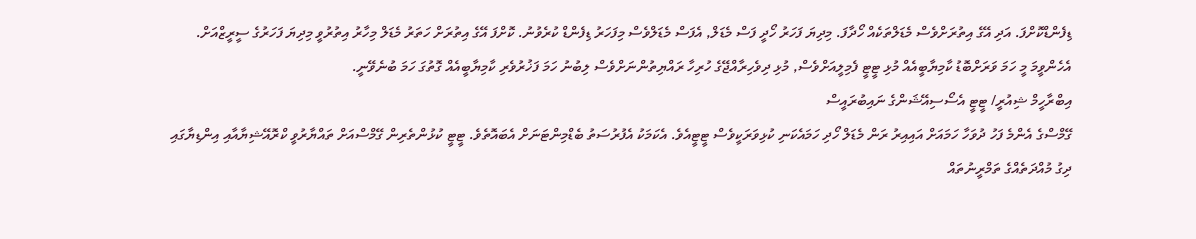ޑިފެންޑްކޮށްފަ. އަދި އޭގެ އިތުރަށްވެސް މެޑަލްތަކެއް ހޯދާފަ. މިދިޔަ ފަހަރު ހޯދީ ފަސް މެޑަލް, އެފަސް މެޑަލްވެސް މިފަހަރު ޑިފެންޑް ކުރެވުނު. ކޮށްފަ އޭގެ އިތުރަށް ހަތަރު މެޑަލް މިހާރު އިތުރުވީ މިދިޔަ ފަހަރުގެ ސީރީޒްއަށް. އެހެންވީމަ މީ ހަމަ ވަރަށްބޮޑު ކާމިޔާބީއެއް މުޅި ޓީޓީ ފެމިލީއަށްވެސް, މުޅި ދިވެހިރާއްޖޭގެ ހުރިހާ ރައްޔިތުންނަށްވެސް ލިބުނު ހަމަ ފަޚުރުވެރި ކާމިޔާބީއެއް ގޮތުގަ ހަމަ ބުނެވޭނީ.
އިބްރާހީމް ޝިއުރީ/ ޓީޓީ އެސޯސިއޭޝަންގެ ނައިބުރައީސް
ގޭމްސްގެ އެންމެ ފަހު ދުވަހާ ހަމައަށް އައިއިރު ރަން މެޑަލް ހޯދި ހަމައެކަނި ކުޅިވަރަކީވެސް ޓީޓީއެވެ. އެކަމަކު އެފުރުސަތު ބެޑްމިންޓަނަށް އެބައޮތެވެ. ޓީޓީ ކުޅުންތެރިން ގޭމްސްއަށް ތައްޔާރުވީ ކްރޮއޭޝިޔާއާއި އިންޑިޔާގައި ދިގު މުއްދަތެއްގެ ތަމްރީނުތައް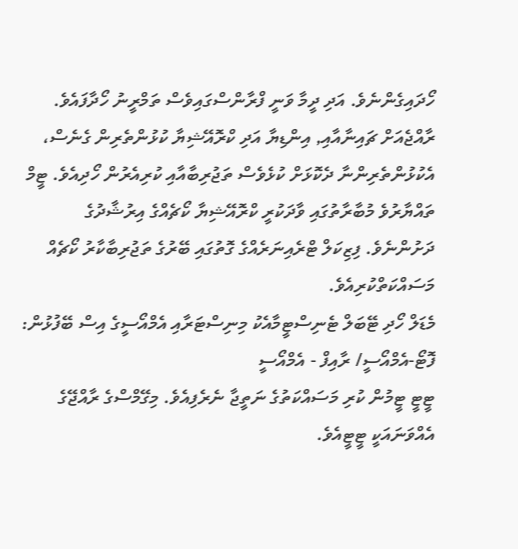ހޯދައިގެންނެވެ. އަދި ދީމާ ވަނީ ފްރާންސްގައިވެސް ތަމްރީނު ހޯދާފައެވެ. ރާއްޖެއަށް ޗައިނާއާއި, އިންޑިޔާ އަދި ކްރޮއޭޝިޔާ ކުޅުންތެރިން ގެނެސް، އެކުޅުންތެރިންނާ ދެކޮޅަށް ކުޅެވެސް ތަޖުރިބާއާއި ކުރިއެރުން ހޯދިއެވެ. ޓީމް ތައްޔާރުވެ މުބާރާތުގައި ވާދަކުރީ ކްރޮއޭޝިޔާ ކޯޗެއްގެ އިރުޝާދުގެ ދަށުންނެވެ. ފިޒިކަލް ޓްރެއިނަރެއްގެ ގޮތުގައި ބޭރުގެ ތަޖުރިބާކާރު ކޯޗެއް މަސައްކަތްކުރިއެވެ.
މެޑަލް ހޯދި ޓޭބަލް ޓެނިސްޓީމާއެކު މިނިސްޓަރާއި އެމްއޯސީގެ އިސް ބޭފުޅުން: ފޮޓޯ-އެމްއޯސީ/ ރާއިފް - އެމްއޯސީ
ޓީޓީ ޓީމުން ކުރި މަސައްކަތުގެ ނަތީޖާ ނެރެފިއެވެ. މިގޭމްސްގެ ރާއްޖޭގެ އެއްވަނައަކީ ޓީޓީއެވެ.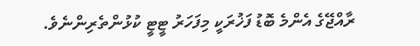ރާއްޖޭގެ އެންމެ ބޮޑު ފަޚުރަކީ މިފަހަރު ޓީޓީ ކުޅުންތެރިންނެވެ.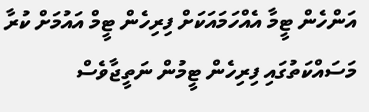އަންހެން ޓީމާ އެއްހަމައަކަށް ފިރިހެން ޓީމް އައުމަށް ކުރާ މަސައްކަތުގައި ފިރިހެން ޓީމުން ނަތީޖާވެސް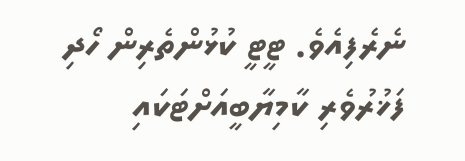ނެރެފިއެވެ. ޓީޓީ ކުޅުންތެރިން ހޯދި ފަޚުރުވެރި ކާމިޔާބީއަށްޓަކައި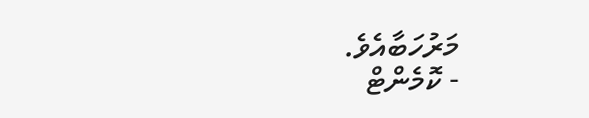މަރުހަބާއެވެ.
- ކޮމެންޓް